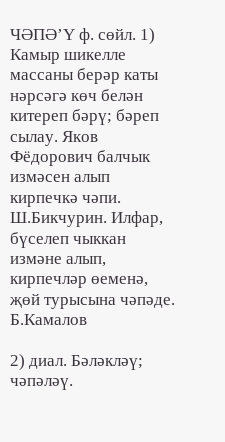ЧӘПӘ’Ү ф. сөйл. 1) Камыр шикелле массаны берәр каты нәрсәгә көч белән китереп бәрү; бәреп сылау. Яков Фёдорович балчык измәсен алып кирпечкә чәпи. Ш.Бикчурин. Илфар, бүселеп чыккан измәне алып, кирпечләр өеменә, җөй турысына чәпәде. Б.Камалов

2) диал. Бәләкләү; чәпәләү.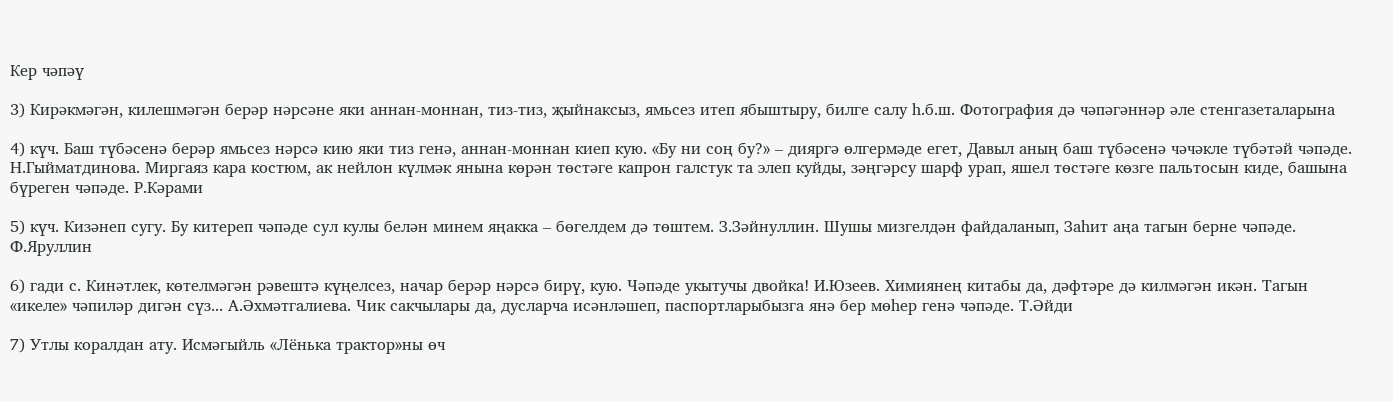Кер чәпәү

3) Кирәкмәгән, килешмәгән берәр нәрсәне яки аннан-моннан, тиз-тиз, җыйнаксыз, ямьсез итеп ябыштыру, билге салу һ.б.ш. Фотография дә чәпәгәннәр әле стенгазеталарына

4) күч. Баш түбәсенә берәр ямьсез нәрсә кию яки тиз генә, аннан-моннан киеп кую. «Бу ни соң бу?» – дияргә өлгермәде егет, Давыл аның баш түбәсенә чәчәкле түбәтәй чәпәде. Н.Гыйматдинова. Миргаяз кара костюм, ак нейлон күлмәк янына көрән төстәге капрон галстук та элеп куйды, зәңгәрсу шарф урап, яшел төстәге көзге пальтосын киде, башына бүреген чәпәде. Р.Кәрами

5) күч. Кизәнеп сугу. Бу китереп чәпәде сул кулы белән минем яңакка – бөгелдем дә төштем. З.Зәйнуллин. Шушы мизгелдән файдаланып, Заһит аңа тагын берне чәпәде. Ф.Яруллин

6) гади с. Кинәтлек, көтелмәгән рәвештә күңелсез, начар берәр нәрсә бирү, кую. Чәпәде укытучы двойка! И.Юзеев. Химиянең китабы да, дәфтәре дә килмәгән икән. Тагын «икеле» чәпиләр дигән сүз... А.Әхмәтгалиева. Чик сакчылары да, дусларча исәнләшеп, паспортларыбызга янә бер мөһер генә чәпәде. Т.Әйди

7) Утлы коралдан ату. Исмәгыйль «Лёнька трактор»ны өч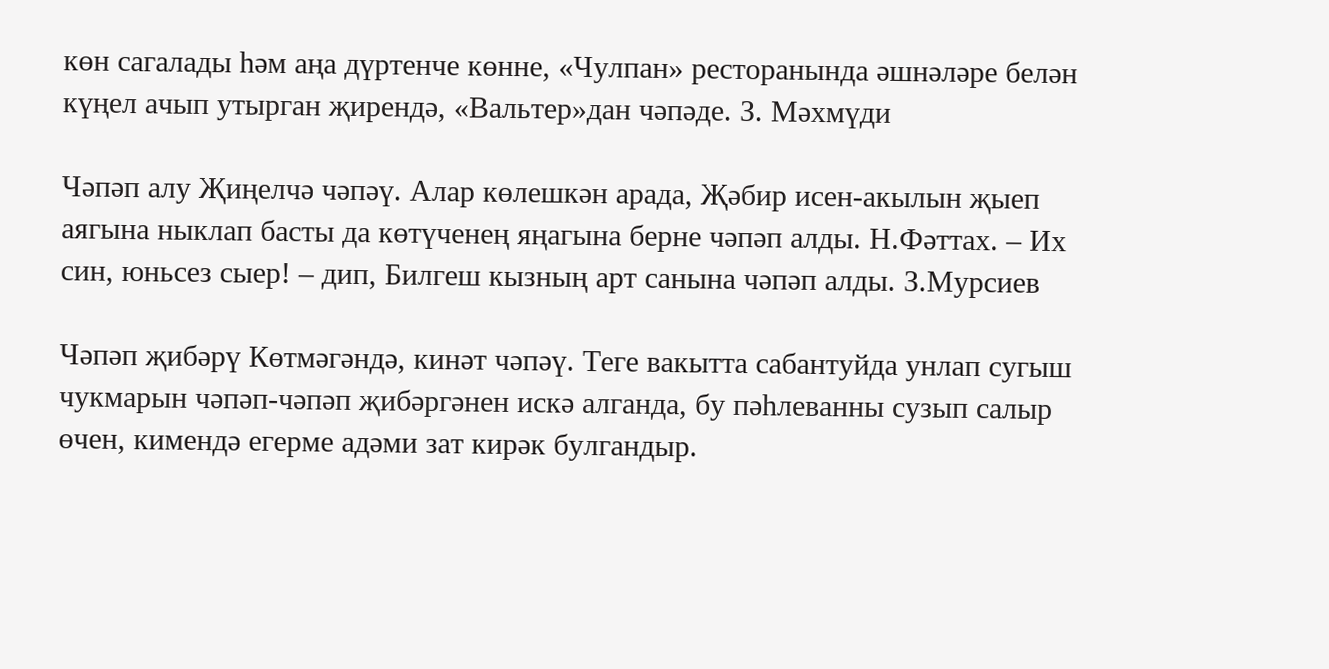көн сагалады һәм аңа дүртенче көнне, «Чулпан» ресторанында әшнәләре белән күңел ачып утырган җирендә, «Вальтер»дан чәпәде. З. Мәхмүди

Чәпәп алу Җиңелчә чәпәү. Алар көлешкән арада, Җәбир исен-акылын җыеп аягына ныклап басты да көтүченең яңагына берне чәпәп алды. Н.Фәттах. – Их син, юньсез сыер! – дип, Билгеш кызның арт санына чәпәп алды. З.Мурсиев

Чәпәп җибәрү Көтмәгәндә, кинәт чәпәү. Теге вакытта сабантуйда унлап сугыш чукмарын чәпәп-чәпәп җибәргәнен искә алганда, бу пәһлеванны сузып салыр өчен, кимендә егерме адәми зат кирәк булгандыр.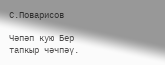С.Поварисов

Чәпәп кую Бер тапкыр чәчпәү.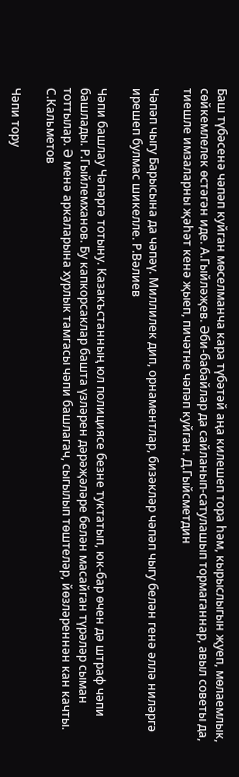Баш түбәсенә чәпәп куйган мөселманча кара түбәтәй аңа килешеп тора һәм, кырыслыгын җуеп, мөлаемлык, сөйкемлелек өстәгән иде. А.Гыйләҗев. Әби-бабайлар да сайланып-сатулашып тормаганнар, авыл советы да, тиешле имзаларны җәһәт кенә җыеп, пичәтне чәпәп куйган. Д.Гыйсметдин

Чәпәп чыгу Барысына да чәпәү. Миллилек дип, орнаментлар, бизәкләр чәпәп чыгу белән генә әллә ниләргә ирешеп булмас шикелле. Р.Вәлиев

Чәпи башлау Чәпәргә тотыну. Казакъстанның юл полициясе безне туктатып, юк-бар өчен дә штраф чәпи башлады. Р.Гыйлемханов. Бу капкорсаклар башта үзләрен дәрәҗәләре белән масайган түрәләр сыман тоттылар. Ә менә аркаларына хурлык тамгасы чәпи башлагач, сыгылып төштеләр, йөзләреннән кан качты. С.Кальметов

Чәпи тору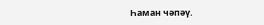Һаман чәпәү.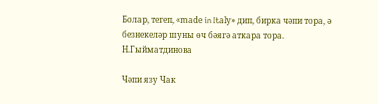Болар, тегеп, «mаdе in Itаlу» дип, бирка чәпи тора, ә безнекеләр шуны өч бәягә аткара тора. Н.Гыйматдинова

Чәпи язу Чак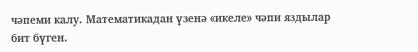чәпеми калу. Математикадан үзенә «икеле» чәпи яздылар бит бүген.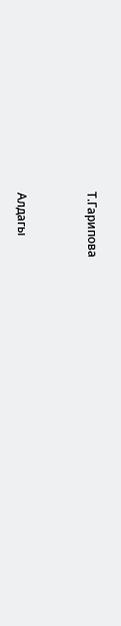Т.Гарипова



Алдагы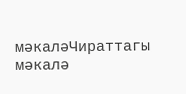мәкаләЧираттагы мәкалә